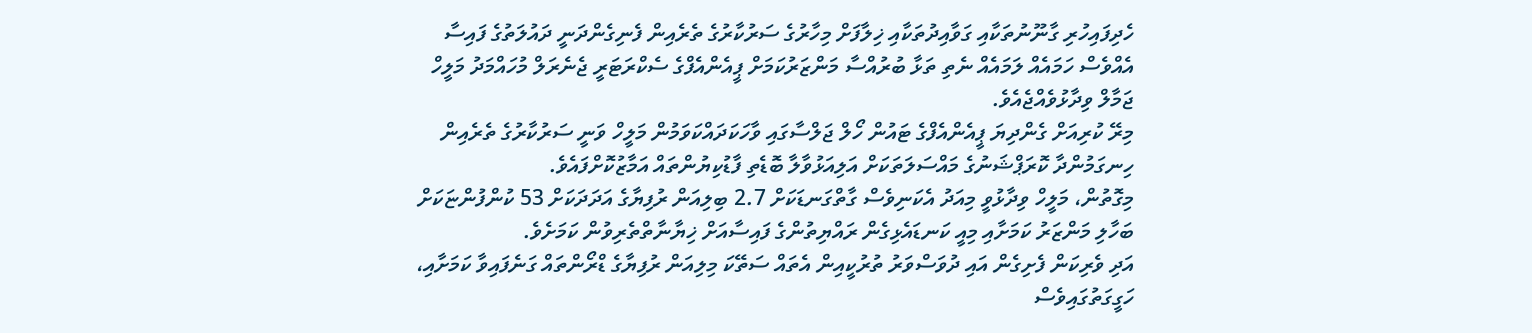ހެދިފައިހުރި ގާނޫނުތަކާއި ގަވާއިދުތަކާއި ޚިލާފަށް މިހާރުގެ ސަރުކާރުގެ ތެރެއިން ފެނިގެންދަނީ ދައުލަތުގެ ފައިސާ އެއްވެސް ހަމައެއް ލަމައެއް ނެތި ތަޅާ ބުރުއްސާ މަންޒަރުކަމަށް ޕީއެންއެފްގެ ސެކްރަޓަރީ ޖެނެރަލް މުހައްމަދު މަލީހް ޖަމާލް ވިދާޅުވެއްޖެއެވެ.
މިރޭ ކުރިއަށް ގެންދިޔަ ޕީއެންއެފްގެ ޓައުން ހޯލް ޖަލްސާގައި ވާހަކަދައްކަވަމުން މަލީހް ވަނީ ސަރުކާރުގެ ތެރެއިން ހިނގަމުންދާ ކޮރަޕްޝަނުގެ މައްސަލަތަކަށް އަލިއަޅުވާލާ ބޮޑެތި ފާޑުކިޔުންތައް އަމާޒުކޮށްފައެވެ.
މިގޮތުން، މަލީހް ވިދާޅުވީ މިއަދު އެކަނިވެސް ގާތްގަނޑަކަށް 2.7 ބިލިއަން ރުފިޔާގެ އަދަދަކަށް 53 ކުންފުންޏަކަށް ބަހާލި މަންޒަރު ކަމަށާއި މިއީ ކަނޑައެޅިގެން ރައްޔިތުންގެ ފައިސާއަށް ޚިޔާނާތްތެރިވުން ކަމަށެވެ.
އަދި ވެރިކަން ފެށިގެން އައި ދުވަސްވަރު ތުރުކީއިން އެތައް ސަތޭކަ މިލިއަން ރުފިޔާގެ ޑްރޯންތައް ގަނެފައިވާ ކަމަށާއި، ހަގީގަތުގައިވެސް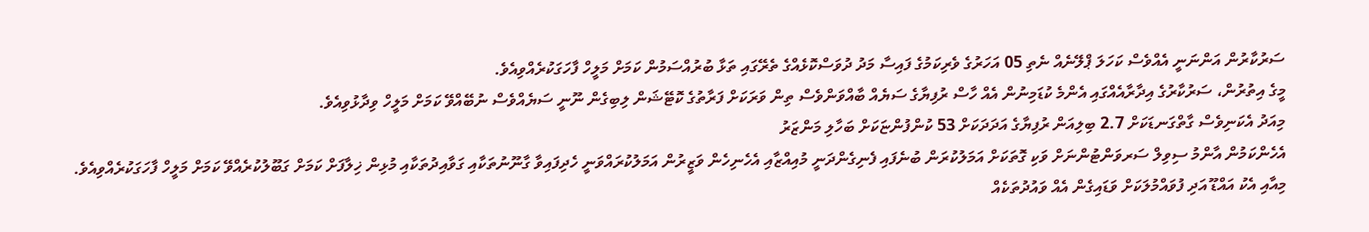ސަރުކާރުން އަންނަނީ އެއްވެސް ކަހަލަ ޕްލޭނެއް ނެތި 05 އަހަރުގެ ވެރިކަމުގެ ފައިސާ މަދު ދުވަސްކޮޅެއްގެ ތެރޭގައި ތަޅާ ބުރުއްސަމުން ކަމަށް މަލީހް ފާހަގަކުރެއްވިއެވެ.
މީގެ އިތުރުން، ސަރުކާރުގެ އިދާރާއެއްގައި އެންމެ ކުޑަމިނުން އެއް ހާސް ރުފިޔާގެ ސަޔެއް ބާއްވަންވެސް ތިން ވަރަކަށް ފަރާތުގެ ކޮޓޭޝަން ލިބިގެން ނޫނީ ސަޔެއްވެސް ނުބޭއްވޭ ކަމަށް މަލީހް ވިދާޅުވިއެވެ.
މިއަދު އެކަނިވެސް ގާތްގަނޑަކަށް 2.7 ބިލިއަން ރުފިޔާގެ އަދަދަކަށް 53 ކުންފުންޏަކަށް ބަހާލި މަންޒަރު
އެހެންކަމުން އާންމު ސިވިލް ސަރވަންޓުންނަށް ވަކި ގޮތަކަށް އަމަލުކުރަން ބުނެފައި ފެނިގެންދަނީ މުއިއްޒާއި އެހެނިހެން ވަޒީރުން އަމަލުކުރައްވަނީ ހެދިފައިވާ ގާނޫނުތަކާއި ގަވާއިދުތަކާއި މުޅިން ޚިލާފަށް ކަމަށް ގަބޫލުކުރެއްވޭ ކަމަށް މަލީހް ފާހަގަކުރެއްވިއެވެ.
މިއާއި އެކު އައްޑޫ އަދި ފުވައްމުލަކަށް ވަޑައިގެން އެއް ވައުދުތަކެއް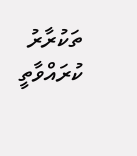ތަކުރާރު ކުރައްވާތީ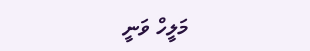މަލީހް ވަނީ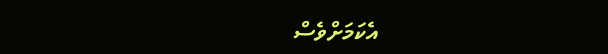އެކަމަށްވެސް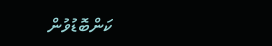ކަންބޮޑުވުން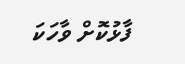ފާޅުކޮށް ވާހަކަ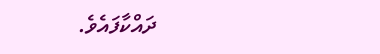ދައްކާފައެވެ.